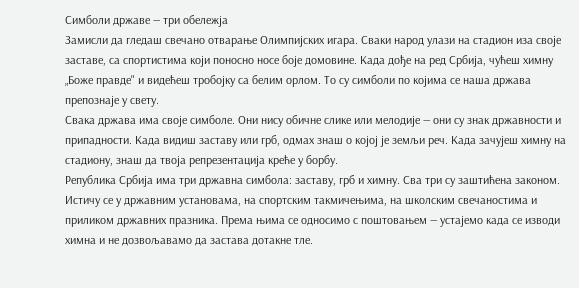Симболи државе — три обележја
Замисли да гледаш свечано отварање Олимпијских игара. Сваки народ улази на стадион иза своје заставе, са спортистима који поносно носе боје домовине. Када дође на ред Србија, чућеш химну „Боже правде" и видећеш тробојку са белим орлом. То су симболи по којима се наша држава препознаје у свету.
Свака држава има своје симболе. Они нису обичне слике или мелодије — они су знак државности и припадности. Када видиш заставу или грб, одмах знаш о којој је земљи реч. Када зачујеш химну на стадиону, знаш да твоја репрезентација креће у борбу.
Република Србија има три државна симбола: заставу, грб и химну. Сва три су заштићена законом. Истичу се у државним установама, на спортским такмичењима, на школским свечаностима и приликом државних празника. Према њима се односимо с поштовањем — устајемо када се изводи химна и не дозвољавамо да застава дотакне тле.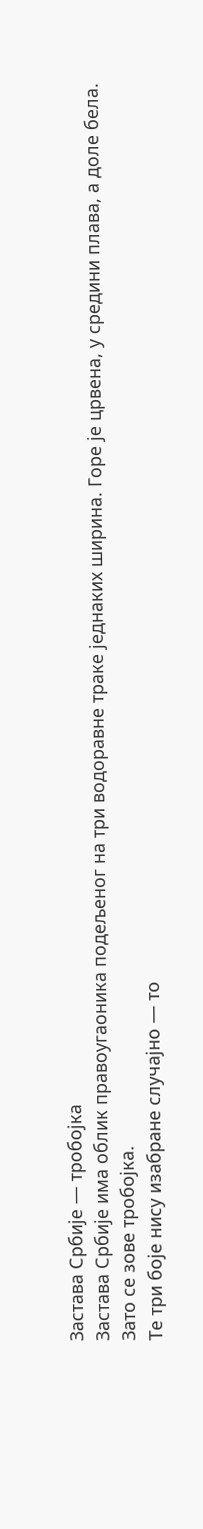Застава Србије — тробојка
Застава Србије има облик правоугаоника подељеног на три водоравне траке једнаких ширина. Горе је црвена, у средини плава, а доле бела. Зато се зове тробојка.
Те три боје нису изабране случајно — то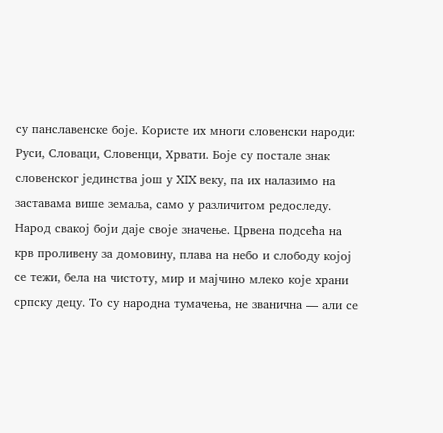су панславенске боје. Користе их многи словенски народи: Руси, Словаци, Словенци, Хрвати. Боје су постале знак словенског јединства још у XIX веку, па их налазимо на заставама више земаља, само у различитом редоследу.
Народ свакој боји даје своје значење. Црвена подсећа на крв проливену за домовину, плава на небо и слободу којој се тежи, бела на чистоту, мир и мајчино млеко које храни српску децу. То су народна тумачења, не званична — али се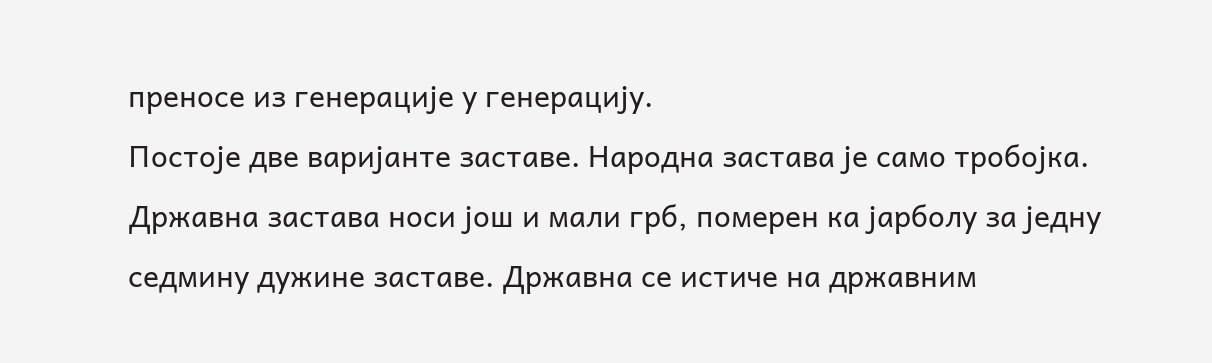преносе из генерације у генерацију.
Постоје две варијанте заставе. Народна застава је само тробојка. Државна застава носи још и мали грб, померен ка јарболу за једну седмину дужине заставе. Државна се истиче на државним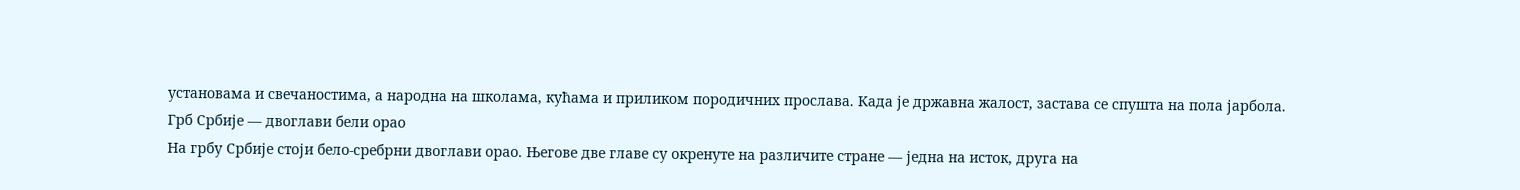установама и свечаностима, а народна на школама, кућама и приликом породичних прослава. Када је државна жалост, застава се спушта на пола јарбола.
Грб Србије — двоглави бели орао
На грбу Србије стоји бело-сребрни двоглави орао. Његове две главе су окренуте на различите стране — једна на исток, друга на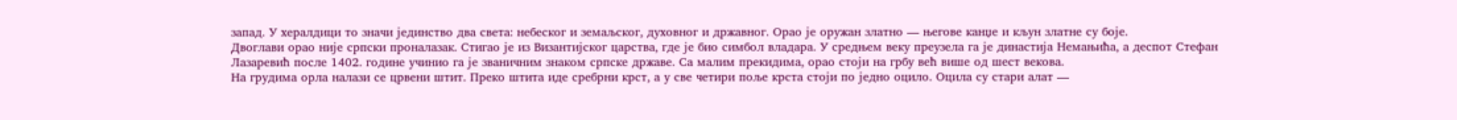запад. У хералдици то значи јединство два света: небеског и земаљског, духовног и државног. Орао је оружан златно — његове канџе и кљун златне су боје.
Двоглави орао није српски проналазак. Стигао је из Византијског царства, где је био симбол владара. У средњем веку преузела га је династија Немањића, а деспот Стефан Лазаревић после 1402. године учинио га је званичним знаком српске државе. Са малим прекидима, орао стоји на грбу већ више од шест векова.
На грудима орла налази се црвени штит. Преко штита иде сребрни крст, а у све четири поље крста стоји по једно оцило. Оцила су стари алат —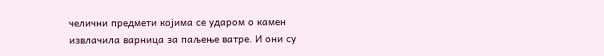челични предмети којима се ударом о камен извлачила варница за паљење ватре. И они су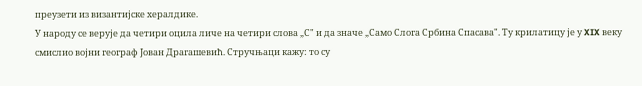преузети из византијске хералдике.
У народу се верује да четири оцила личе на четири слова „С" и да значе „Само Слога Србина Спасава". Ту крилатицу је у XIX веку смислио војни географ Јован Драгашевић. Стручњаци кажу: то су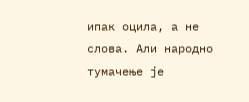ипак оцила, а не слова. Али народно тумачење је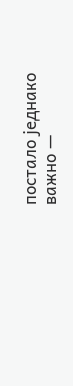постало једнако важно —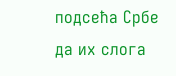подсећа Србе да их слога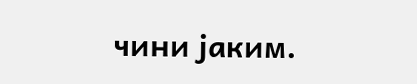чини јаким.